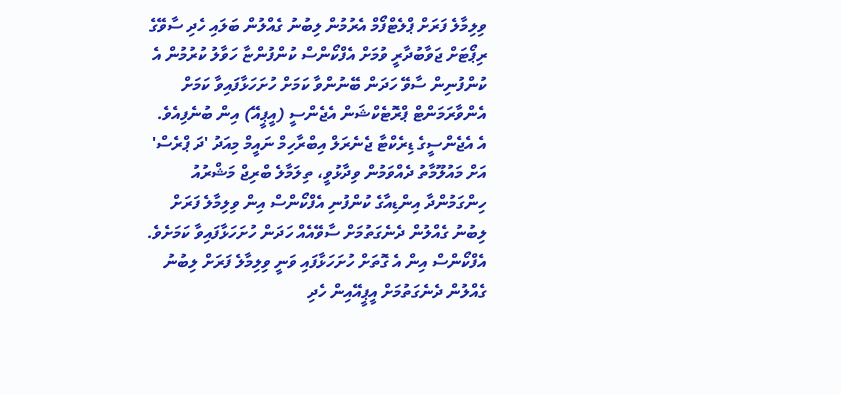ވިލިމާލެ ފަރަށް ޕްލެޓްފޯމް އެރުމުން ލިބުނު ގެއްލުން ބަލައި ހެދި ސާވޭގެ ރިޕޯޓަށް ޖަވާބުދާރީ ވުމަށް އެފްކޯންސް ކުންފުންޏާ ހަވާލު ކުރުމުން އެ ކުންފުނިން ސާވޭ ހަދަން ބޭނުންވާ ކަމަށް ހުށަހަޅާފައިވާ ކަމަށް އެންވާރަމަންޓް ޕްރޮޓެކްޝަން އެޖެންސީ (އީޕީއޭ) އިން ބުނެފިއެވެ.
އެ އެޖެންސީގެ ޑިރެކްޓާ ޖެނެރަލް އިބްރާހިމް ނައީމް މިއަދު 'ދަ ޕްރެސް' އަށް މައުލޫމާތު ދެއްވަމުން ވިދާޅުވީ، ތިލަމާލެ ބްރިޖް މަޝްރުއު ހިންގަމުންދާ އިންޑިއާގެ ކުންފުނި އެފްކޯންސް އިން ވިލިމާލެ ފަރަށް ލިބުނު ގެއްލުން ދެނެގަތުމަށް ސާވޭއެއް ހަދަން ހުށަހަޅާފައިވާ ކަމަށެވެ. އެފްކޯންސް އިން އެ ގޮތަށް ހުށަހަޅާފައި ވަނީ ވިލިމާލެ ފަރަށް ލިބުނު ގެއްލުން ދެނެގަތުމަށް އީޕީއޭއިން ހެދި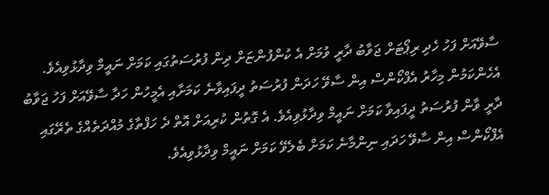ސާވޭއަށް ފަހު ހެދި ރިޕޯޓަށް ޖަވާބު ދާރީ ވުމަށް އެ ކުންފުންޏަށް ދިން ފުރުސަތުގައި ކަމަށް ނައީމް ވިދާޅުވިއެވެ.
އެހެންކަމުން މިހާރު އެފްކޯންސް އިން ސާވޭ ހަދަން ފުރުސަތު ދީފައިވާނެ ކަމަށާއި އެމީހުން ހަދާ ސާވޭއަށް ފަހު ޖަވާބު ދާރީ ވާން ފުރުސަތު ދީފައިވާ ކަމަށް ނައީމް ވިދާޅުވިއެވެ. އެ ގޮތުން ކުރިއަށް އޮތް ދެ ހަފްތާގެ މުއްދަތެއްގެ ތެރޭގައި އެފްކޯންސް އިން ސާވޭ ހަދައި ނިންމާނެ ކަމަށް ބެލެވޭ ކަމަށް ނައީމް ވިދާޅުވިއެވެ.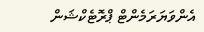އެންވަޔަރަމެންޓް ޕްރޮޓެކްޝަން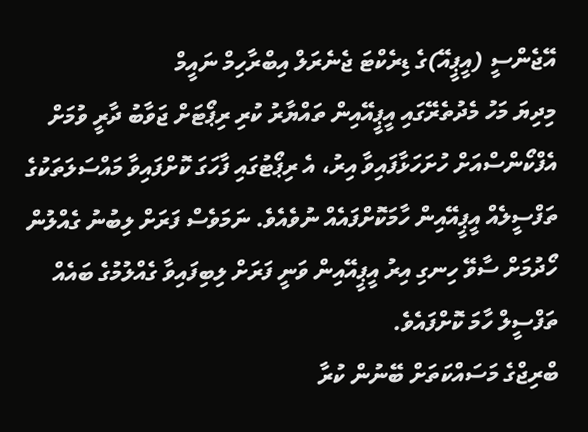އޭޖެންސީ (އީޕީއޭ)ގެ ޑިރެކްޓަ ޖެނެރަލް އިބްރާހިމް ނައީމް
މިދިޔަ މަހު މެދުތެރޭގައި އީޕީއޭއިން ތައްޔާރު ކުރި ރިޕޯޓަށް ޖަވާބު ދާރީ ވުމަށް އެފްކޯންސްއަށް ހުށަހަޅާފައިވާ އިރު، އެ ރިޕޯޓުގައި ފާހަގަ ކޮށްފައިވާ މައްސަލަތަކުގެ ތަފްސީލެއް އީޕީއޭއިން ހާމަކޮށްފައެއް ނުވެއެވެ. ނަމަވެސް ފަރަށް ލިބުނު ގެއްލުން ހޯދުމަށް ސާވޭ ހިނގި އިރު އީޕީއޭއިން ވަނީ ފަރަށް ލިބިފައިވާ ގެއްލުމުގެ ބައެއް ތަފްސީލް ހާމަ ކޮށްފައެވެ.
ބްރިޖްގެ މަސައްކަތަށް ބޭނުން ކުރާ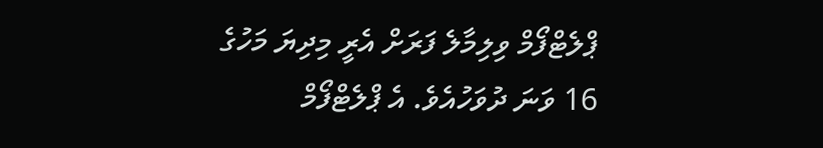ޕްލެޓްފޯމް ވިލިމާލެ ފަރަށް އެރީ މިދިޔަ މަހުގެ 16 ވަނަ ދުވަހުއެވެ. އެ ޕްލެޓްފޯމް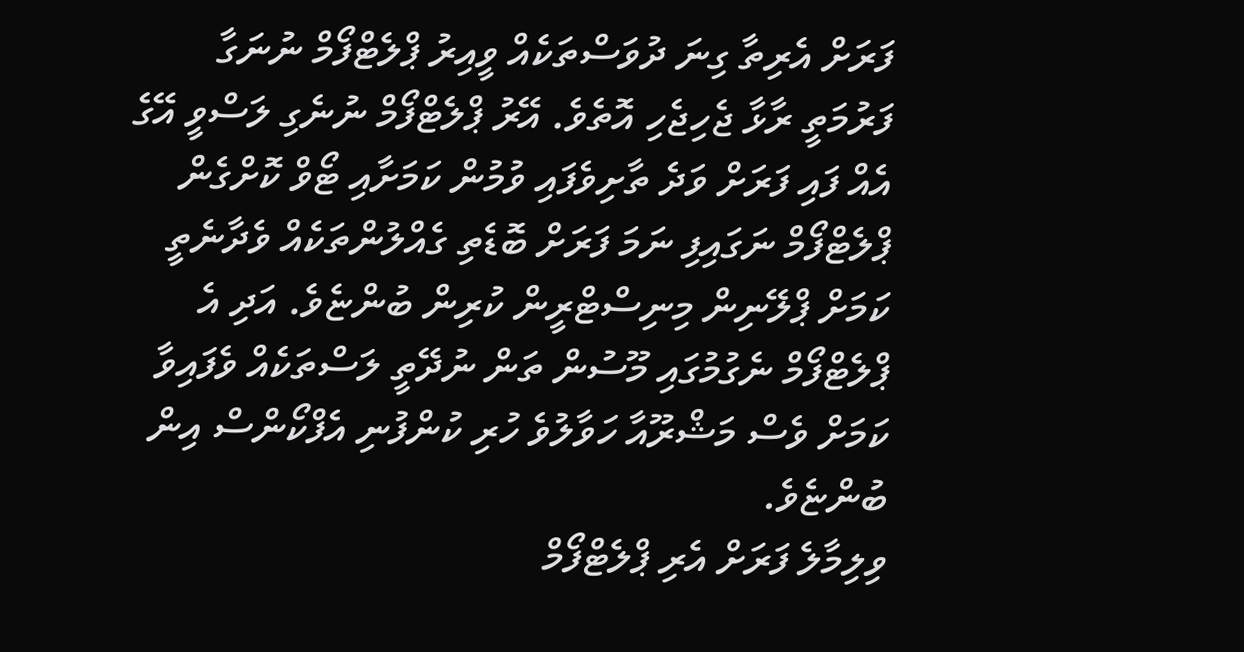ފަރަށް އެރިތާ ގިނަ ދުވަސްތަކެއް ވީއިރު ޕްލެޓްފޯމް ނުނަގާ ފަރުމަތީ ރާޅާ ޖެހިޖެހި އޮތެވެ. އޭރު ޕްލެޓްފޯމް ނުނެގި ލަސްވީ އޭގެ އެއް ފައި ފަރަށް ވަދެ ތާށިވެފައި ވުމުން ކަމަށާއި ޓޯވް ކޮށްގެން ޕްލެޓްފޯމް ނަގައިފި ނަމަ ފަރަށް ބޮޑެތި ގެއްލުންތަކެއް ވެދާނެތީ ކަމަށް ޕްލޭނިން މިނިސްޓްރީން ކުރިން ބުންޏެވެ. އަދި އެ ޕްލެޓްފޯމް ނެގުމުގައި މޫސުން ތަން ނުދޭތީ ލަސްތަކެއް ވެފައިވާ ކަމަށް ވެސް މަޝްރޫއާ ހަވާލުވެ ހުރި ކުންފުނި އެފްކޯންސް އިން ބުންޏެވެ.
ވިލިމާލެ ފަރަށް އެރި ޕްލެޓްފޯމް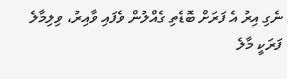ނެގި އިރު އެ ފަރަށް ބޮޑެތި ގެއްލުން ވެފައި ވާއިރު، ވިލިމާލެ ފަރަކީ މާލެ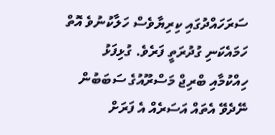ސަރަހައްދުގައި ކިރިޔާވެސް ހަލާކުނުވެ އޮތް ހަމައެކަނި ގުދުރަތީ ފަރެވެ. ގުޅިފަޅު ހިއްކުމާއި ބްރިޖް މަސްރޫއުގެ ސަބަބުން ނޭދެވޭ އެތައް އަސަރެއް އެ ފަރަށް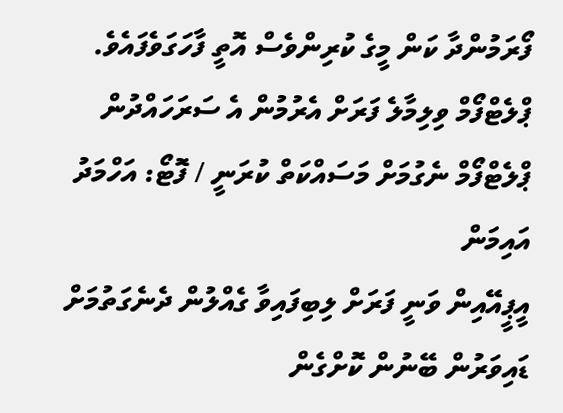ފޯރަމުންދާ ކަން މީގެ ކުރިންވެސް އޮތީ ފާހަގަވެފައެވެ.
ޕްލެޓްފޯމް ވިލިމާލެ ފަރަށް އެރުމުން އެ ސަރަހައްދުން ޕްލެޓްފޯމް ނެގުމަށް މަސައްކަތް ކުރަނީ / ފޮޓޯ: އަހްމަދު އައިމަން
އީޕީއޭއިން ވަނީ ފަރަށް ލިބިފައިވާ ގެއްލުން ދެނެގަތުމަށް ޑައިވަރުން ބޭނުން ކޮށްގެން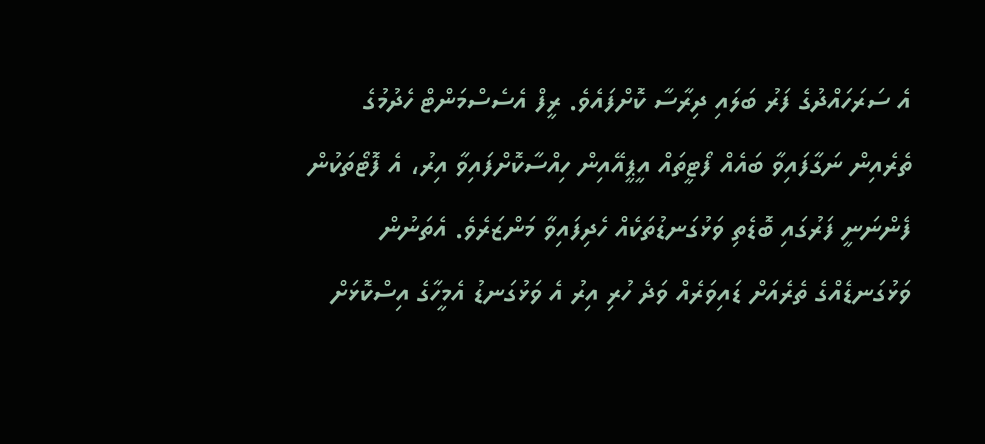އެ ސަރަހައްދުގެ ފަރު ބަލައި ދިރާސާ ކޮށްފައެވެ. ރީފް އެސެސްމަންޓް ހެދުމުގެ ތެރެއިން ނަގާފައިވާ ބައެއް ފޯޓީތައް އީޕީއޭއިން ހިއްސާކޮށްފައިވާ އިރު، އެ ފޮޓޯތަކުން ފެންނަނީ ފަރުގައި ބޮޑެތި ވަޅުގަނޑުތަކެއް ހެދިފައިވާ މަންޒަރެވެ. އެތަނުން ވަޅުގަނޑެއްގެ ތެރެއަށް ޑައިވަރެއް ވަދެ ހުރި އިރު އެ ވަޅުގަނޑު އެމީހާގެ އިސްކޮޅަށް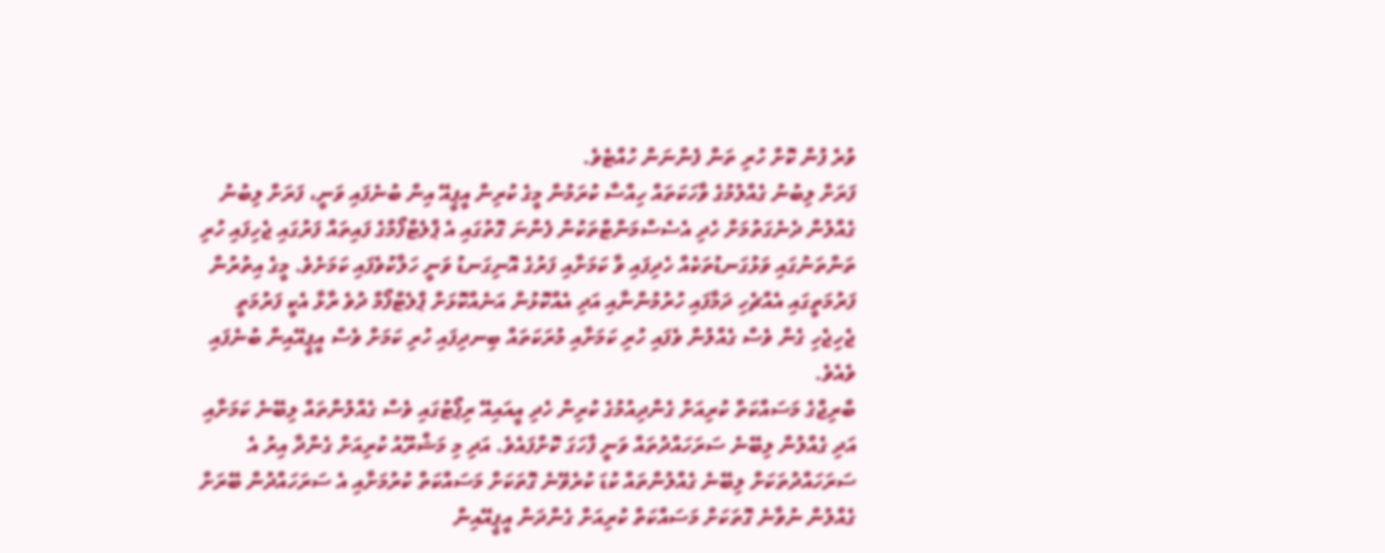ވުރެ ފުން ކޮށް ހުރި ތަން ފެންނަން ހުއްޓެވެ.
ފަރަށް ލިބުނު ގެއްލުމުގެ ވާހަކަތައް ހިއްސާ ކުރަމުން މީގެ ކުރިން އީޕީއޭ އިން ބުނެފައި ވަނީ، ފަރަށް ލިބުނު ގެއްލުން ދެނެގަތުމަށް ހެދި އެސެސްމަންޓްތަކުން ފެންނަ ގޮތުގައި އެ ޕްލެޓްފޯމްގެ ފައިތައް ފަރުގައި ޖެހިފައި ހުރި ތަންތަނުގައި ވަޅުގަނޑުތަކެއް ހެދިފައި ވާ ކަމަށާއި ފަރުގެ އޮނިގަނޑު ވަނީ ހަލާކުވެފައި ކަމަށެވެ. މީގެ އިތުރުން ފަރުމަތީގައި އެއްޗެހި ދަމާފައި ހުރުމުންނާއި އަދި އެއްކޮޅުން އަނެއްކޮޅަށް ޕްލެޓްފޯމް ދުވެ ރާޅާ އެކީ ފަރުމަތީ ޖެހިޖެހި ގެން ވެސް ގެއްލުން ވެފައި ހުރި ކަމަށާއި މުރަކަތައް ބިނދިފައި ހުރި ކަމަށް ވެސް އީޕީއޭއިން ބުނެފައި ވެއެވެ.
ބްރިޖްގެ މަސައްކަތް ކުރިއަށް ގެންދިއުމުގެ ކުރިން ހެދި އީއައިއޭ ރިޕޯޓުގައި ވެސް ގެއްލުންތައް ލިބޭނެ ކަމަށާއި އަދި ގެއްލުން ލިބޭނެ ސަރަހައްދުތައް ވަނީ ފާހަގަ ކޮށްފައެވެ. އަދި މި މަޝްރޫއު ކުރިއަށް ގެންދާ އިރު އެ ސަރަހައްދުތަކަށް ލިބޭނެ ގެއްލުންތައް ކުޑަ ކުރެވޭނެ ގޮތަކަށް މަސައްކަތް ކުރުމަށާއި އެ ސަރަހައްދުން ބޭރަށް ގެއްލުން ނުވާނެ ގޮތަކަށް މަސައްކަތް ކުރިއަށް ގެންދަން އީޕީއޭއިން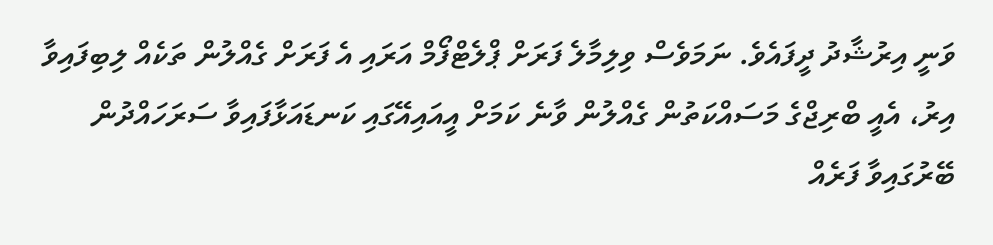ވަނީ އިރުޝާދު ދީފައެވެ. ނަމަވެސް ވިލިމާލެ ފަރަށް ޕްލެޓްފޯމް އަރައި އެ ފަރަށް ގެއްލުން ތަކެއް ލިބިފައިވާ އިރު، އެއީ ބްރިޖްގެ މަސައްކަތުން ގެއްލުން ވާނެ ކަމަށް އީއައިއޭގައި ކަނޑައަޅާފައިވާ ސަރަހައްދުން ބޭރުގައިވާ ފަރެއް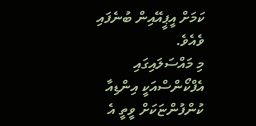ކަމަށް އީޕީއޭއިން ބުނެފައި ވެއެވެ.
މި މައްސަލައިގައި އެފްކޯންސްއަކީ އިންޑިއާ ކުންފުންޏަކަށް ވީތީ އެ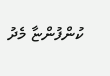ކުންފުންޏާ މެދު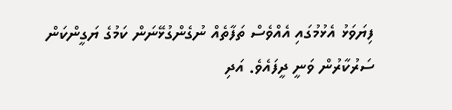ފިޔަވަޅު އެޅުމުގައި އެއްވެސް ތަފާތެއް ނުގެންގުޅޭނަން ކަމުގެ ޔަގީންކަން ސަރުކާރުން ވަނީ ދީފައެވެ. އަދި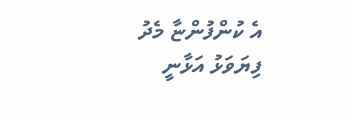އެ ކުންފުންޏާ މެދު ފިޔަވަޅު އަޅާނީ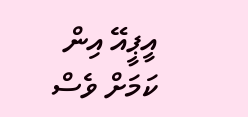އީޕީއޭ އިން ކަމަށް ވެސް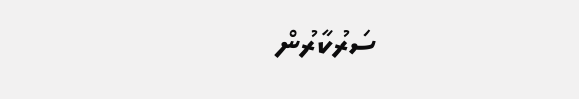ސަރުކާރުން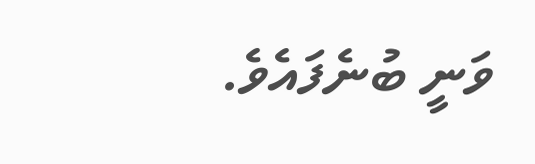ވަނީ ބުނެފައެވެ.